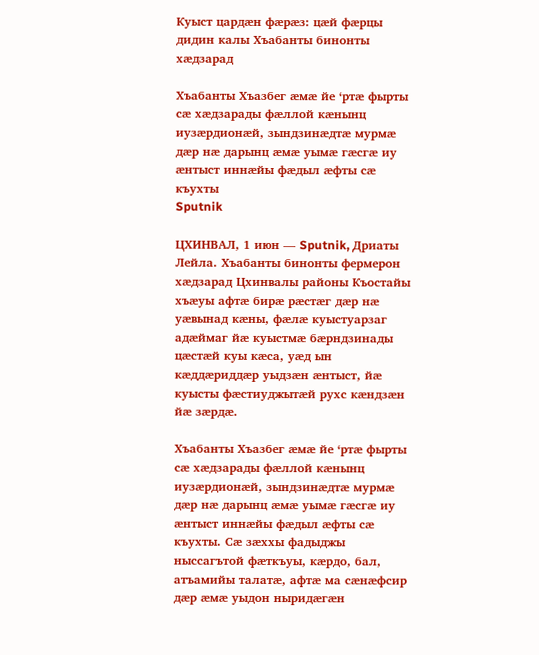Куыст цардӕн фӕрӕз: цӕй фӕрцы дидин калы Хъабанты бинонты хӕдзарад

Хъабанты Хъазбег æмæ йе ‘ртæ фырты сæ хæдзарады фæллой кæнынц иузæрдионæй, зындзинæдтæ мурмæ дæр нæ дарынц æмæ уымæ гæсгæ иу æнтыст иннæйы фæдыл æфты сæ къухты
Sputnik

ЦХИНВАЛ, 1 июн — Sputnik, Дриаты Лейла. Хъабанты бинонты фермерон хæдзарад Цхинвалы районы Къостайы хъæуы афтæ бирæ рæстæг дæр нæ уæвынад кæны, фæлæ куыстуарзаг адæймаг йæ куыстмæ бæрндзинады цæстæй куы кæса, уæд ын кæддæриддæр уыдзæн æнтыст, йæ куысты фæстиуджытæй рухс кæндзæн йæ зæрдæ.

Хъабанты Хъазбег æмæ йе ‘ртæ фырты сæ хæдзарады фæллой кæнынц иузæрдионæй, зындзинæдтæ мурмæ дæр нæ дарынц æмæ уымæ гæсгæ иу æнтыст иннæйы фæдыл æфты сæ къухты. Сæ зæххы фадыджы ныссагътой фæткъуы, кæрдо, бал, атъамийы талатæ, афтæ ма сæнæфсир дæр æмæ уыдон ныридæгæн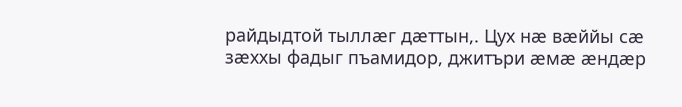райдыдтой тыллæг дæттын,. Цух нæ вæййы сæ зæххы фадыг пъамидор, джитъри æмæ æндæр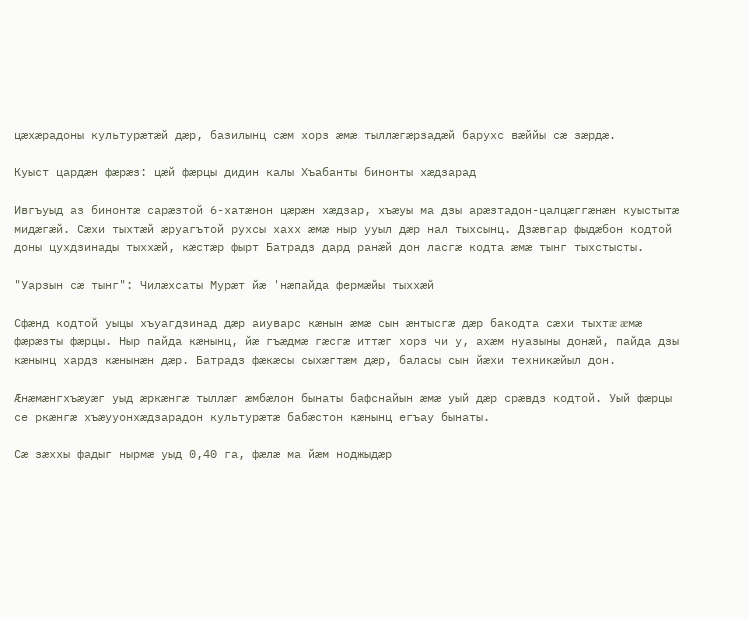цæхæрадоны культурæтæй дæр, базилынц сæм хорз æмæ тыллæгæрзадæй барухс вæййы сæ зæрдæ.

Куыст цардӕн фӕрӕз: цӕй фӕрцы дидин калы Хъабанты бинонты хӕдзарад

Ивгъуыд аз бинонтӕ сарæзтой 6-хатæнон цæрæн хæдзар, хъæуы ма дзы арæзтадон-цалцæггæнæн куыстытæ мидæгæй. Сæхи тыхтæй æруагътой рухсы хахх æмæ ныр ууыл дæр нал тыхсынц. Дзæвгар фыдæбон кодтой доны цухдзинады тыххæй, кæстæр фырт Батрадз дард ранæй дон ласгæ кодта æмæ тынг тыхстысты.

"Уарзын сӕ тынг": Чилӕхсаты Мурӕт йӕ 'нӕпайда фермӕйы тыххӕй

Сфæнд кодтой уыцы хъуагдзинад дæр аиуварс кæнын æмæ сын æнтысгæ дæр бакодта сæхи тыхтæ æмæ фæрæзты фæрцы. Ныр пайда кæнынц, йæ гъæдмæ гæсгæ иттæг хорз чи у, ахæм нуазыны донæй, пайда дзы кæнынц хардз кæнынæн дæр. Батрадз фæкæсы сыхæгтæм дæр, баласы сын йæхи техникæйыл дон.

Æнæмæнгхъæуæг уыд æркæнгæ тыллæг æмбæлон бынаты бафснайын æмæ уый дæр срæвдз кодтой. Уый фæрцы се ркæнгæ хъæууонхæдзарадон культурæтæ бабæстон кæнынц егъау бынаты.

Сæ зæххы фадыг нырмæ уыд 0,40 га, фæлæ ма йæм ноджыдæр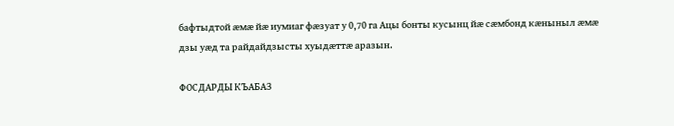бафтыдтой æмæ йæ иумиаг фæзуат у 0,70 га Ацы бонты кусынц йӕ сæмбонд кæныныл æмæ дзы уæд та райдайдзысты хуыдæттæ аразын.

ФОСДАРДЫ КЪАБАЗ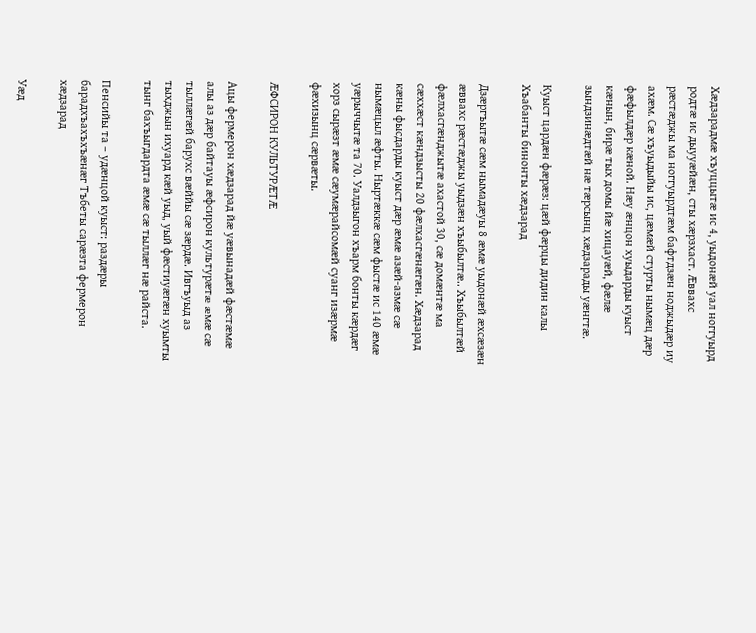Хæдзарадмæ хъуццытæ ис 4, уыдонæй уал ноггуырд родтæ ис дыууæйæн, сты хæрзхаст. Ӕввахс рæстæджы ма ноггуырдтæм бафтдзæн ноджыдæр иу ахæм. Сæ хъуыдыйы ис, цæмæй стурты нымæц дæр фæфылдæр кæной. Нæу æнцон хуыдарды куыст кæнын, бирæ тых домы йæ хицауæй, фæлæ зындзинæдтæй нæ тæрсынц хæдзарады уæнгтæ.

Куыст цардӕн фӕрӕз: цӕй фӕрцы дидин калы Хъабанты бинонты хӕдзарад

Дзæргъытæ сæм нымадæуы 8 æмæ уыдонæй æхсæзæн æввахс рæстæджы уыдзæн хъыбылтæ.. Хъыбылтæй фæлхасгæнджытæ ахастой 30, сæ домæнтæ ма сæххæст кæндзысты 20 фæлхасгæнæгæн. Хæдзарад кæны фысдарды куыст дæр æмæ азæй-азмæ сæ нымæцыл æфты. Ныртæккæ сæм фыстæ ис 140 æмæ уæрыччытæ та 70. Уалдзыгон хъарм бонты кæрдæг хорз сырæзт æмæ сæумæрайсомæй суанг изæрмæ фæхизынц сæрвæты.

ÆФСИРОН КУЛЬТУРÆТÆ

Ацы фермерон хæдзарад йæ уæвынадæй фæстæмæ алы аз дæр байтауы æфсирон культурæтæ æмæ сæ тыллæгæй барухс вæййы сæ зæрдæ. Ивгъуыд аз тыхджын ихуард кæй уыд, уый фæстиуæгæн хуымты тынг бахъыгдардта æмæ сæ тыллæг нæ райста.

Пенсийы та – удӕнцой куыст: раздӕры барадхъахъхъӕнӕг Тъбеты сарӕзта фермерон хӕдзарад

Уӕд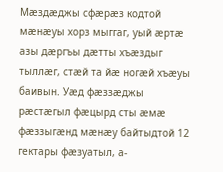Мæздæджы сфæрæз кодтой мæнæуы хорз мыггаг, уый æртæ азы дæргъы дæтты хъæздыг тыллæг, стæй та йæ ногæй хъæуы баивын. Уæд фæззæджы рæстæгыл фæцырд сты æмæ фæззыгæнд мæнæу байтыдтой 12 гектары фæзуатыл, а-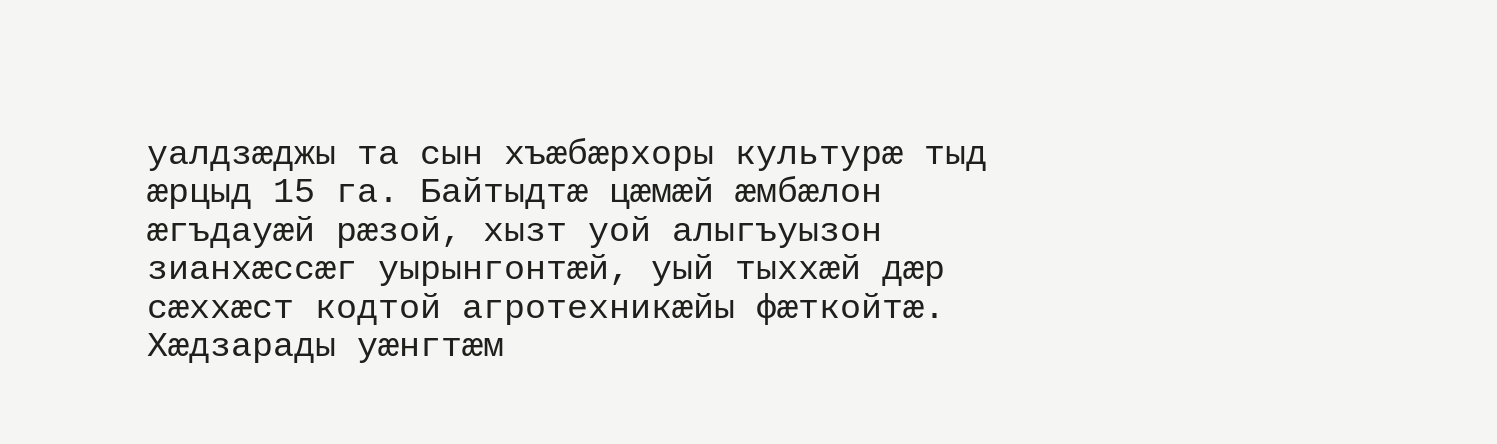уалдзæджы та сын хъæбæрхоры культурæ тыд æрцыд 15 га. Байтыдтæ цæмæй æмбæлон æгъдауæй рæзой, хызт уой алыгъуызон зианхæссæг уырынгонтæй, уый тыххæй дæр сæххæст кодтой агротехникæйы фæткойтæ. Хæдзарады уæнгтæм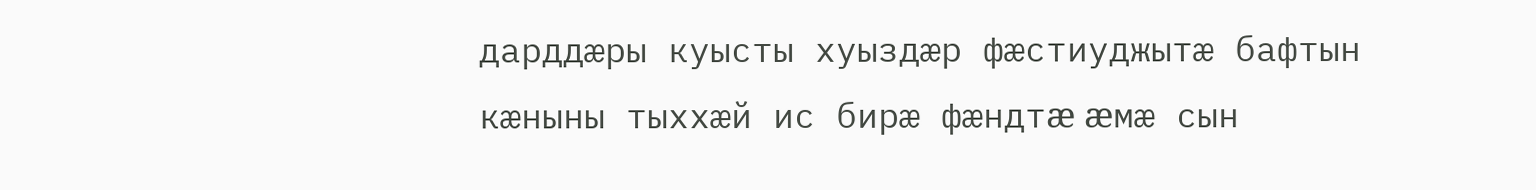дарддæры куысты хуыздæр фæстиуджытæ бафтын кæныны тыххæй ис бирæ фæндтæ æмæ сын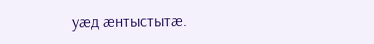уæд æнтыстытæ.